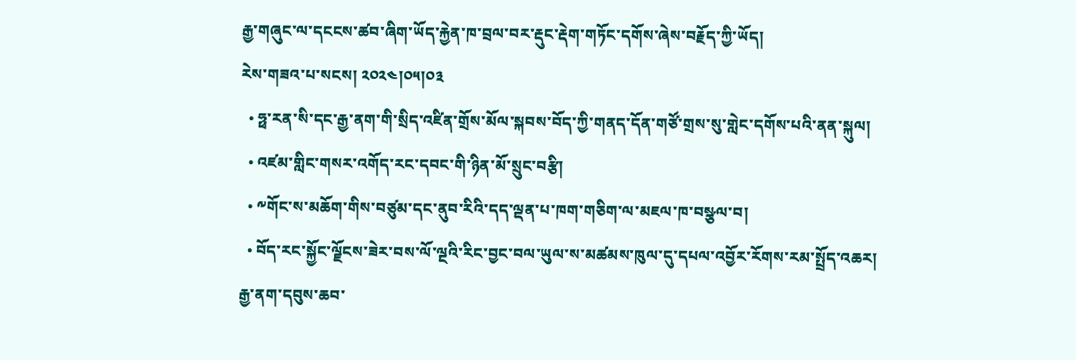རྒྱ་གཞུང་ལ་དངངས་ཚབ་ཞིག་ཡོད་རྐྱེན་ཁ་བྲལ་བར་རྡུང་རྡེག་གཏོང་དགོས་ཞེས་བརྗོད་ཀྱི་ཡོད།
རེས་གཟའ་པ་སངས། ༢༠༢༤།༠༥།༠༣
  • ཧྥ་རན་སི་དང་རྒྱ་ནག་གི་སྲིད་འཛིན་གྲོས་མོལ་སྐབས་བོད་ཀྱི་གནད་དོན་གཙོ་གྲས་སུ་གླེང་དགོས་པའི་ནན་སྐུལ།
  • འཛམ་གླིང་གསར་འགོད་རང་དབང་གི་ཉིན་མོ་སྲུང་བརྩི།
  • ༸གོང་ས་མཆོག་གིས་བཙུམ་དང་ནུབ་རིའི་དད་ལྡན་པ་ཁག་གཅིག་ལ་མཇལ་ཁ་བསྩལ་བ།
  • བོད་རང་སྐྱོང་ལྗོངས་ཟེར་བས་ལོ་ལྔའི་རིང་བྱང་བལ་ཡུལ་ས་མཚམས་ཁུལ་དུ་དཔལ་འབྱོར་རོགས་རམ་སྤྲོད་འཆར།
རྒྱ་ནག་དབུས་ཆབ་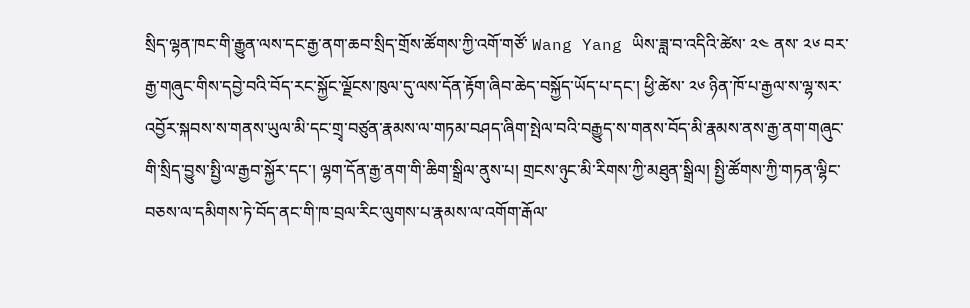སྲིད་ལྷན་ཁང་གི་རྒྱུན་ལས་དང་རྒྱ་ནག་ཆབ་སྲིད་གྲོས་ཚོགས་ཀྱི་འགོ་གཙོ་ Wang Yang ཡིས་ཟླ་བ་འདིའི་ཚེས་ ༢༤ ནས་ ༢༦ བར་རྒྱ་གཞུང་གིས་དབྱེ་བའི་བོད་རང་སྐྱོང་ལྗོངས་ཁུལ་དུ་ལས་དོན་རྟོག་ཞིབ་ཆེད་བསྐྱོད་ཡོད་པ་དང་། ཕྱི་ཚེས་ ༢༦ ཉིན་ཁོ་པ་རྒྱལ་ས་ལྷ་སར་འབྱོར་སྐབས་ས་གནས་ཡུལ་མི་དང་གྲྭ་བཙུན་རྣམས་ལ་གཏམ་བཤད་ཞིག་སྤེལ་བའི་བརྒྱུད་ས་གནས་བོད་མི་རྣམས་ནས་རྒྱ་ནག་གཞུང་གི་སྲིད་བྱུས་སྤྱི་ལ་རྒྱབ་སྐྱོར་དང་། ལྷག་དོན་རྒྱ་ནག་གི་ཆིག་སྒྲིལ་ནུས་པ། གྲངས་ཉུང་མི་རིགས་ཀྱི་མཐུན་སྒྲིལ། སྤྱི་ཚོགས་ཀྱི་གཏན་ལྷིང་བཅས་ལ་དམིགས་ཏེ་བོད་ནང་གི་ཁ་བྲལ་རིང་ལུགས་པ་རྣམས་ལ་འགོག་རྒོལ་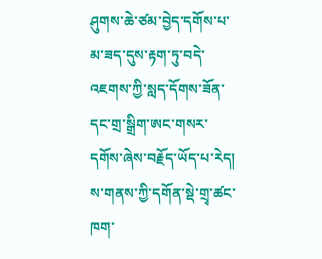ཤུགས་ཆེ་ཙམ་བྱེད་དགོས་པ་མ་ཟད་དུས་རྟག་ཏུ་བདེ་འཇགས་ཀྱི་སླད་དོགས་ཟོན་དང་གྲ་སྒྲིག་ཨང་གསར་དགོས་ཞེས་བརྗོད་ཡོད་པ་རེད།
ས་གནས་ཀྱི་དགོན་སྡེ་གྲྭ་ཚང་ཁག་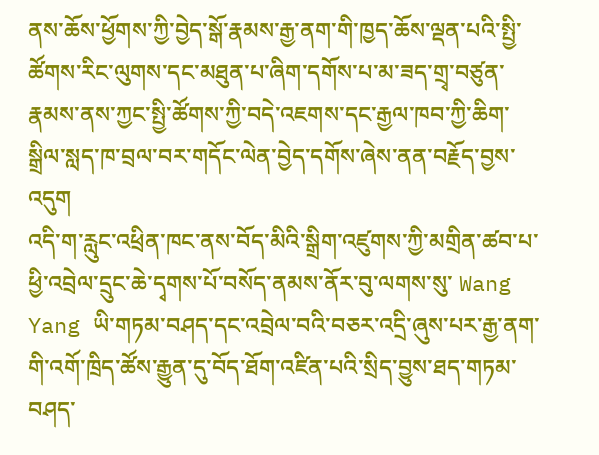ནས་ཆོས་ཕྱོགས་ཀྱི་བྱེད་སྒོ་རྣམས་རྒྱ་ནག་གི་ཁྱད་ཆོས་ལྡན་པའི་སྤྱི་ཚོགས་རིང་ལུགས་དང་མཐུན་པ་ཞིག་དགོས་པ་མ་ཟད་གྲྭ་བཙུན་རྣམས་ནས་ཀྱང་སྤྱི་ཚོགས་ཀྱི་བདེ་འཇགས་དང་རྒྱལ་ཁབ་ཀྱི་ཆིག་སྒྲིལ་སླད་ཁ་བྲལ་བར་གདོང་ལེན་བྱེད་དགོས་ཞེས་ནན་བརྗོད་བྱས་འདུག
འདི་ག་རླུང་འཕྲིན་ཁང་ནས་བོད་མིའི་སྒྲིག་འཛུགས་ཀྱི་མགྲིན་ཚབ་པ་ཕྱི་འབྲེལ་དྲུང་ཆེ་དྭགས་པོ་བསོད་ནམས་ནོར་བུ་ལགས་སུ་ Wang Yang ཡི་གཏམ་བཤད་དང་འབྲེལ་བའི་བཅར་འདྲི་ཞུས་པར་རྒྱ་ནག་གི་འགོ་ཁྲིད་ཚོས་རྒྱུན་དུ་བོད་ཐོག་འཛིན་པའི་སྲིད་བྱུས་ཐད་གཏམ་བཤད་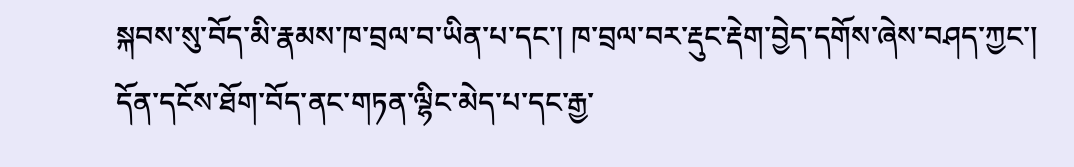སྐབས་སུ་བོད་མི་རྣམས་ཁ་བྲལ་བ་ཡིན་པ་དང་། ཁ་བྲལ་བར་རྡུང་རྡེག་བྱེད་དགོས་ཞེས་བཤད་ཀྱང་། དོན་དངོས་ཐོག་བོད་ནང་གཏན་ལྷིང་མེད་པ་དང་རྒྱ་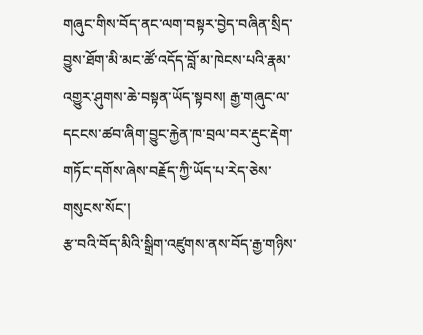གཞུང་གིས་བོད་ནང་ལག་བསྟར་བྱེད་བཞིན་སྲིད་བྱུས་ཐོག་མི་མང་ཚོ་འདོད་བློ་མ་ཁེངས་པའི་རྣམ་འགྱུར་ཤུགས་ཆེ་བསྟན་ཡོད་སྟབས། རྒྱ་གཞུང་ལ་དངངས་ཚབ་ཞིག་བྱུང་རྐྱེན་ཁ་བྲལ་བར་རྡུང་རྡེག་གཏོང་དགོས་ཞེས་བརྗོད་ཀྱི་ཡོད་པ་རེད་ཅེས་གསུངས་སོང་།
རྩ་བའི་བོད་མིའི་སྒྲིག་འཛུགས་ནས་བོད་རྒྱ་གཉིས་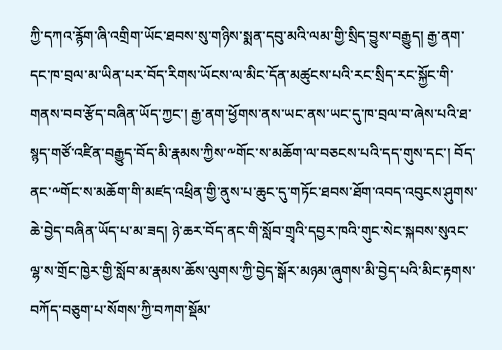ཀྱི་དཀའ་རྙོག་ཞི་འགྲིག་ཡོང་ཐབས་སུ་གཉིས་སྨན་དབུ་མའི་ལམ་གྱི་སྲིད་བྱུས་བརྒྱུད། རྒྱ་ནག་དང་ཁ་བྲལ་མ་ཡིན་པར་བོད་རིགས་ཡོངས་ལ་མིང་དོན་མཚུངས་པའི་རང་སྲིད་རང་སྐྱོང་གི་གནས་བབ་རྩོད་བཞིན་ཡོད་ཀྱང་། རྒྱ་ནག་ཕྱོགས་ནས་ཡང་ནས་ཡང་དུ་ཁ་བྲལ་བ་ཞེས་པའི་ཐ་སྙད་གཙོ་འཛིན་བརྒྱུད་བོད་མི་རྣམས་ཀྱིས་༸གོང་ས་མཆོག་ལ་བཅངས་པའི་དད་གུས་དང་། བོད་ནང་༸གོང་ས་མཆོག་གི་མཛད་འཕྲིན་གྱི་ནུས་པ་ཆུང་དུ་གཏོང་ཐབས་ཐོག་འབད་འབུངས་ཤུགས་ཆེ་བྱེད་བཞིན་ཡོད་པ་མ་ཟད། ཉེ་ཆར་བོད་ནང་གི་སློབ་གྲྭའི་དབྱར་ཁའི་གུང་སེང་སྐབས་སུའང་ལྷ་ས་གྲོང་ཁྱེར་གྱི་སློབ་མ་རྣམས་ཆོས་ལུགས་ཀྱི་བྱེད་སྒོར་མཉམ་ཞུགས་མི་བྱེད་པའི་མིང་རྟགས་བཀོད་བཅུག་པ་སོགས་ཀྱི་བཀག་སྡོམ་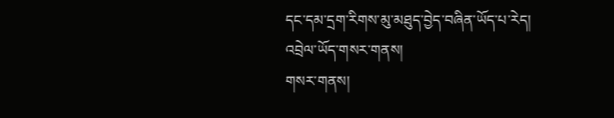དང་དམ་དྲག་རིགས་མུ་མཐུད་བྱེད་བཞིན་ཡོད་པ་རེད།
འབྲེལ་ཡོད་གསར་གནས།
གསར་གནས།